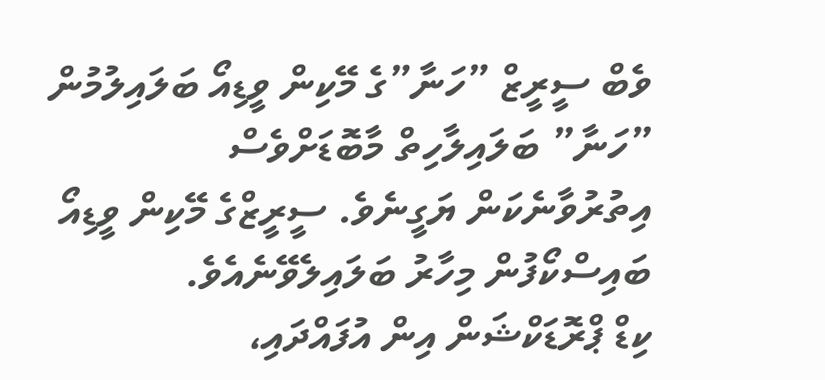ވެބް ސީރީޒް ”ހަނާ”ގެ މޭކިން ވީޑިއޯ ބަލައިލުމުން ”ހަނާ” ބަލައިލާހިތް މާބޮޑަށްވެސް އިތުރުވާނެކަން ޔަގީނެވެ. ސީރީޒްގެ މޭކިން ވީޑިއޯ ބައިސްކޯފުން މިހާރު ބަލައިލެވޭނެއެވެ.
ކިޑް ޕްރޮޑަކްޝަން އިން އުފައްދައި،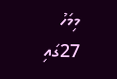މިމަހު 27ގައި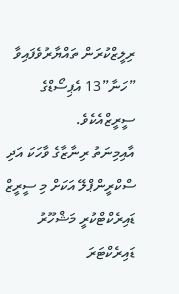ރިލީޒްކުރަން ތައްޔާރުވެފައިވާ ”ހަނާ”13 އެޕިސޯޑްގެ ސީރީޒްއެކެވެ.
އާއިމިނަތު ރިނާޒާގެ ވާހަކަ އަދި ސްކްރީންޕްލޭ އަކަށް މި ސީރީޒް ޑައިރެކްޓްކުރީ މަޝްހޫރު ޑައިރެކްޓަރަ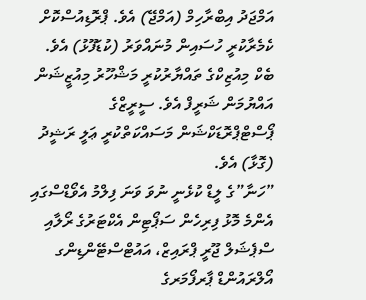އަމްޖަދު އިބްރާހިމް (އަމްޖޭ) އެވެ. ޕްރޮޑިއުސްކޮށް ކެމެރާކުރީ ހުސައިން މުނައްވަރު (ކުޑަފޫޅު) އެވެ.
ބެކް މިއުޒިކްގެ ތައްޔާރުކުރީ މަޝްހޫރު މިއުޒީޝަން އައްޔުމަން ޝަރީފް އެވެ. ސީރީޒްގެ ޕޯސްޓްޕްރޮޑަކްޝަން މަސައްކަތްކުރީ ޢަލީ ރަޝީދު (ގޮޅާ) އެވެ.
”ހަނާ”ގެ ލީޑް ކުޅެނީ ނުވަ ވަނަ ފިލްމު އެވޯޑްސްގައި އެންމެ މޮޅު ފިރިހެން ސަޕޯޓިން އެކްޓަރުގެ ރޯލާއި ސްޕެޝަލް ޖޫރީ ޕްރައިޒް، އައުޓްސްޓޭންޑިންގ އޯލްރައުންޑް ޕާރފޯމަރގެ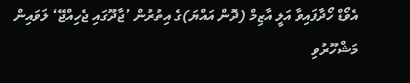އެވޯޑް ހޯދާފައިވާ އަލީ އާޒިމް (ދޮން އައްޔަ)ގެ އިތުރުން ’ޖާދޫގައި ޖެހިއްޖޭ‘ ލަވައިން މަޝްހޫރުވި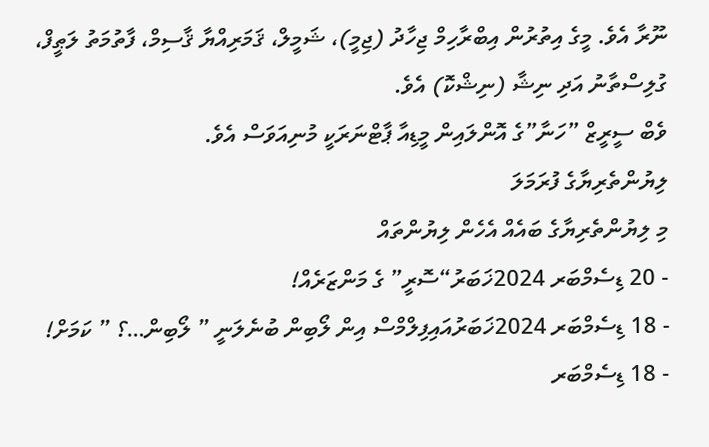ނޫރާ އެވެ. މީގެ އިތުރުން އިބްރާހިމް ޖިހާދު (ޖިމީ)، ޝަމީލް، ޤަމަރިއްޔާ ޤާސިމް، ފާތުމަތު ލަޠީފް، ގުލިސްތާނު އަދި ނިޝާ (ނިޝްކޮ) އެވެ.
ވެބް ސީރީޒް ”ހަނާ”ގެ އޮންލައިން މީޑިއާ ޕާޓްނަރަކީ މުނިއަވަސް އެވެ.
ލިޔުންތެރިޔާގެ ފުރަމަލަ
މި ލިޔުންތެރިޔާގެ ބައެއް އެހެން ލިޔުންތައް
- 20 ޑިސެމްބަރ 2024ޚަބަރު“ސޮރީ” ގެ މަންޒަރެއް!
- 18 ޑިސެމްބަރ 2024ޚަބަރުއައިފިލްމްސް އިން ލޯބިން ބުނެލަނީ ” ލޯބިން…؟ ” ކަމަށް!
- 18 ޑިސެމްބަރ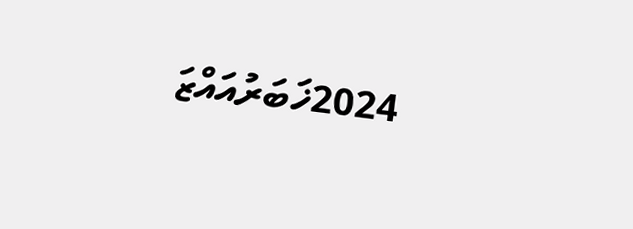2024ޚަބަރުއައްޒަ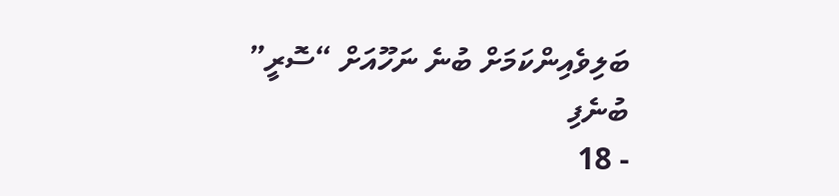ބަލިވެއިންކަމަށް ބުނެ ނަހޫއަށް “ސޮރީ” ބުނެފި
- 18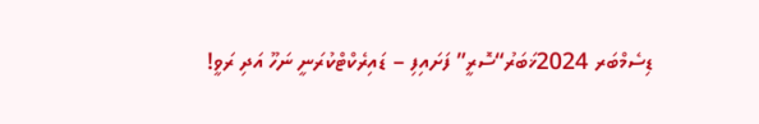ޑިސެމްބަރ 2024ޚަބަރު“ސޮރީ” ފަށައިފި – ޑައިރެކްޓްކުރަނީ ނަހޫ އަދި ރަވީ!